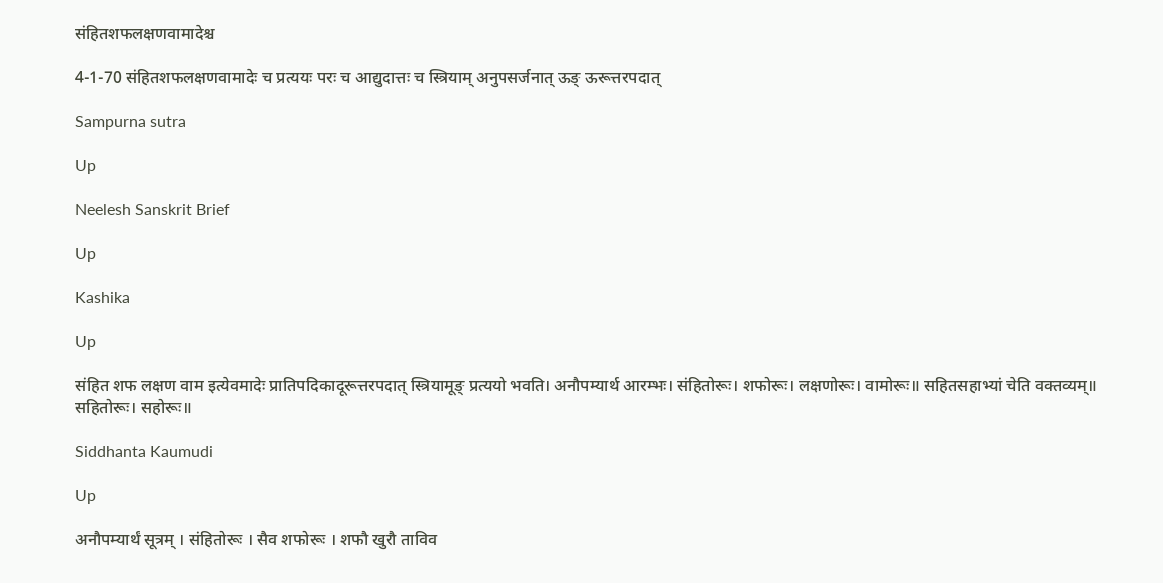संहितशफलक्षणवामादेश्च

4-1-70 संहितशफलक्षणवामादेः च प्रत्ययः परः च आद्युदात्तः च स्त्रियाम् अनुपसर्जनात् ऊङ् ऊरूत्तरपदात्

Sampurna sutra

Up

Neelesh Sanskrit Brief

Up

Kashika

Up

संहित शफ लक्षण वाम इत्येवमादेः प्रातिपदिकादूरूत्तरपदात् स्त्रियामूङ् प्रत्ययो भवति। अनौपम्यार्थ आरम्भः। संहितोरूः। शफोरूः। लक्षणोरूः। वामोरूः॥ सहितसहाभ्यां चेति वक्तव्यम्॥ सहितोरूः। सहोरूः॥

Siddhanta Kaumudi

Up

अनौपम्यार्थं सूत्रम् । संहितोरूः । सैव शफोरूः । शफौ खुरौ ताविव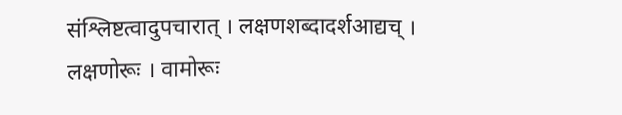संश्लिष्टत्वादुपचारात् । लक्षणशब्दादर्शआद्यच् । लक्षणोरूः । वामोरूः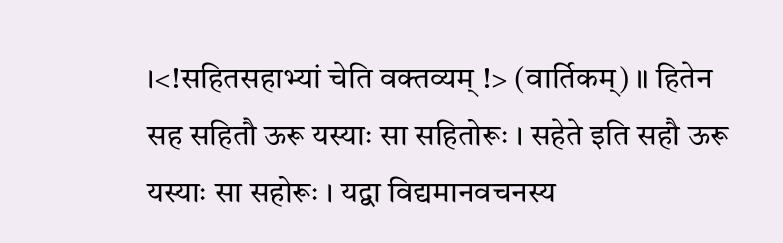।<!सहितसहाभ्यां चेति वक्तव्यम् !> (वार्तिकम्) ॥ हितेन सह सहितौ ऊरू यस्याः सा सहितोरूः । सहेते इति सहौ ऊरू यस्याः सा सहोरूः । यद्वा विद्यमानवचनस्य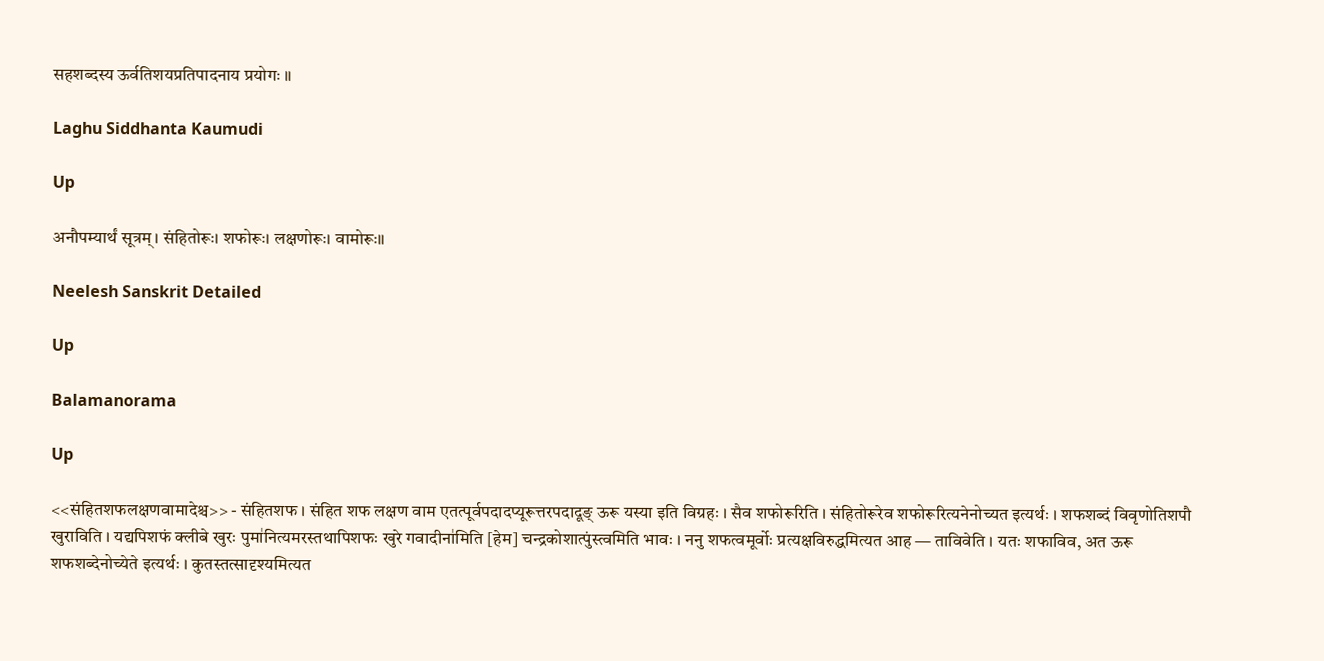सहशब्दस्य ऊर्वतिशयप्रतिपादनाय प्रयोगः ॥

Laghu Siddhanta Kaumudi

Up

अनौपम्यार्थं सूत्रम्। संहितोरूः। शफोरूः। लक्षणोरूः। वामोरूः॥

Neelesh Sanskrit Detailed

Up

Balamanorama

Up

<<संहितशफलक्षणवामादेश्च>> - संहितशफ । संहित शफ लक्षण वाम एतत्पूर्वपदादप्यूरूत्तरपदादूङ् ऊरू यस्या इति विग्रहः । सैव शफोरूरिति । संहितोरूरेव शफोरूरित्यनेनोच्यत इत्यर्थः । शफशब्दं विवृणोतिशपौ खुराविति । यद्यपिशफं क्लीबे खुरः पुमा॑नित्यमरस्तथापिशफः खुरे गवादीना॑मिति [हेम] चन्द्रकोशात्पुंस्त्वमिति भावः । ननु शफत्वमूर्वोः प्रत्यक्षविरुद्धमित्यत आह — ताविवेति । यतः शफाविव, अत ऊरू शफशब्देनोच्येते इत्यर्थः । कुतस्तत्सादृश्यमित्यत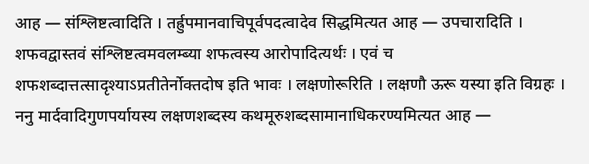आह — संश्लिष्टत्वादिति । तर्ह्रुपमानवाचिपूर्वपदत्वादेव सिद्धमित्यत आह — उपचारादिति । शफवद्वास्तवं संश्लिष्टत्वमवलम्ब्या शफत्वस्य आरोपादित्यर्थः । एवं च शफशब्दात्तत्सादृश्याऽप्रतीतेर्नोक्तदोष इति भावः । लक्षणोरूरिति । लक्षणौ ऊरू यस्या इति विग्रहः । ननु मार्दवादिगुणपर्यायस्य लक्षणशब्दस्य कथमूरुशब्दसामानाधिकरण्यमित्यत आह —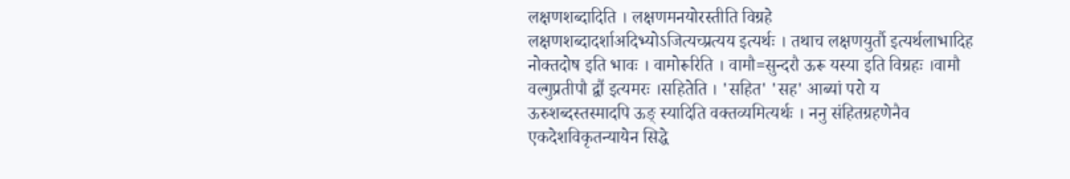लक्षणशब्दादिति । लक्षणमनयोरस्तीति विग्रहे लक्षणशब्दादर्शाअदिभ्योऽजित्यच्प्रत्यय इत्यर्थः । तथाच लक्षणयुर्तौ इत्यर्थलाभादिह नोक्तदोष इति भावः । वामोरूरिति । वामौ=सुन्दरौ ऊरू यस्या इति विग्रहः ।वामौ वल्गुप्रतीपौ द्वौ॑ इत्यमरः ।सहितेति । 'सहित' 'सह' आब्यां परो य ऊरुशब्दस्तस्मादपि ऊङ् स्यादिति वक्तव्यमित्यर्थः । ननु संहितग्रहणेनैव एकदेशविकृतन्यायेन सिद्धे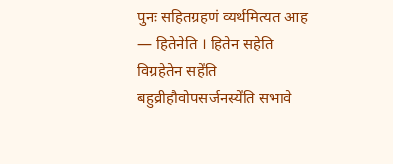पुनः सहितग्रहणं व्यर्थमित्यत आह — हितेनेति । हितेन सहेति विग्रहेतेन सहे॑ति बहुव्रीहौवोपसर्जनस्ये॑ति सभावे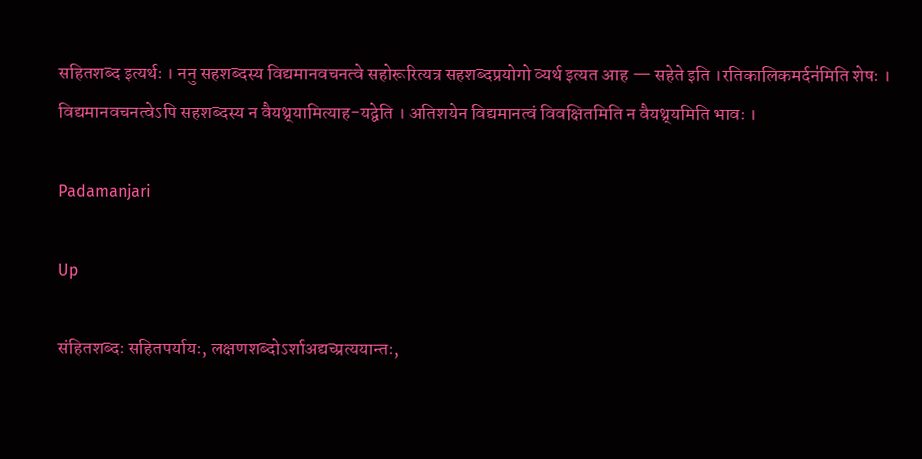सहितशब्द इत्यर्थः । ननु सहशब्दस्य विद्यमानवचनत्वे सहोरूरित्यत्र सहशब्दप्रयोगो व्यर्थ इत्यत आह — सहेते इति ।रतिकालिकमर्दन॑मिति शेषः । विद्यमानवचनत्वेऽपि सहशब्दस्य न वैयथ्र्यामित्याह-यद्वेति । अतिशयेन विद्यमानत्वं विवक्षितमिति न वैयथ्र्यमिति भावः ।

Padamanjari

Up

संहितशब्दः सहितपर्यायः, लक्षणशब्दोऽर्शाअद्यच्प्रत्ययान्तः,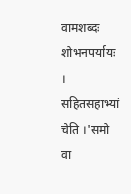वामशब्दः शोभनपर्यायः । सहितसहाभ्यां चेति ।'समो वा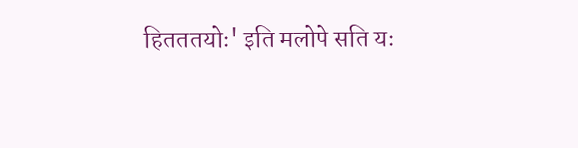हितततयोः' इति मलोपे सति यः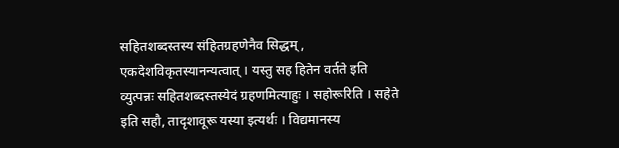सहितशब्दस्तस्य संहितग्रहणेनैव सिद्धम्, एकदेशविकृतस्यानन्यत्वात् । यस्तु सह हितेन वर्तते इति व्युत्पन्नः सहितशब्दस्तस्येदं ग्रहणमित्याहुः । सहोरूरिति । सहेते इति सहौ, तादृशावूरू यस्या इत्यर्थः । विद्यमानस्य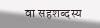वा सहशब्दस्य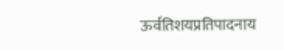ऊर्वतिशयप्रतिपादनाय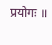प्रयोगः ॥